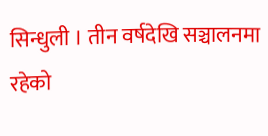सिन्धुली । तीन वर्षदेखि सञ्चालनमा रहेको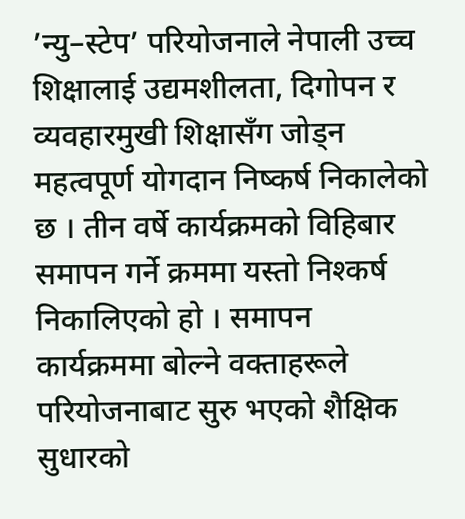’न्यु–स्टेप’ परियोजनाले नेपाली उच्च शिक्षालाई उद्यमशीलता, दिगोपन र व्यवहारमुखी शिक्षासँग जोड्न महत्वपूर्ण योगदान निष्कर्ष निकालेको छ । तीन वर्षे कार्यक्रमको विहिबार समापन गर्ने क्रममा यस्तो निश्कर्ष निकालिएको हो । समापन कार्यक्रममा बोल्ने वक्ताहरूले परियोजनाबाट सुरु भएको शैक्षिक सुधारको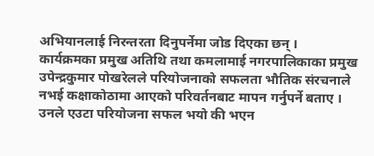अभियानलाई निरन्तरता दिनुपर्नेमा जोड दिएका छन् ।
कार्यक्रमका प्रमुख अतिथि तथा कमलामाई नगरपालिकाका प्रमुख उपेन्द्रकुमार पोखरेलले परियोजनाको सफलता भौतिक संरचनाले नभई कक्षाकोठामा आएको परिवर्तनबाट मापन गर्नुपर्ने बताए । उनले एउटा परियोजना सफल भयो की भएन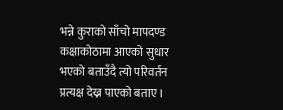भन्ने कुराको साँचो मापदण्ड कक्षाकोठामा आएको सुधार भएको बताउँदै त्यो परिवर्तन प्रत्यक्ष देख्न पाएको बताए ।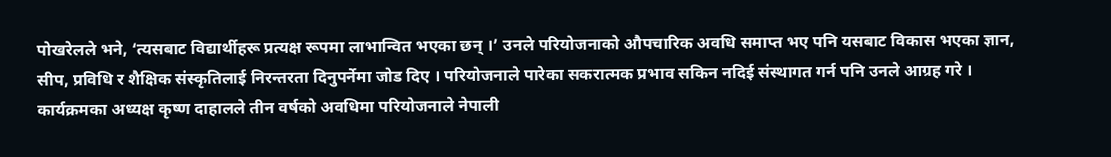पोखरेलले भने, ‘त्यसबाट विद्यार्थीहरू प्रत्यक्ष रूपमा लाभान्वित भएका छन् ।’ उनले परियोजनाको औपचारिक अवधि समाप्त भए पनि यसबाट विकास भएका ज्ञान, सीप, प्रविधि र शैक्षिक संस्कृतिलाई निरन्तरता दिनुपर्नेमा जोड दिए । परियोजनाले पारेका सकरात्मक प्रभाव सकिन नदिई संस्थागत गर्न पनि उनले आग्रह गरे ।
कार्यक्रमका अध्यक्ष कृष्ण दाहालले तीन वर्षको अवधिमा परियोजनाले नेपाली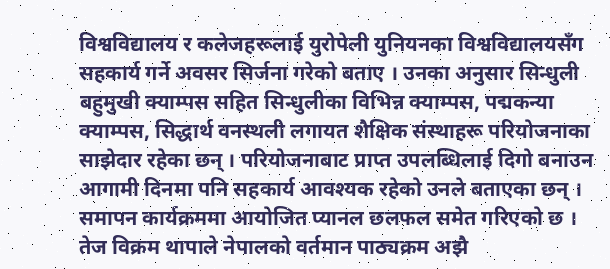विश्वविद्यालय र कलेजहरूलाई युरोपेली युनियनका विश्वविद्यालयसँग सहकार्य गर्ने अवसर सिर्जना गरेको बताए । उनका अनुसार सिन्धुली बहुमुखी क्याम्पस सहित सिन्धुलीका विभिन्न क्याम्पस, पद्मकन्या क्याम्पस, सिद्धार्थ वनस्थली लगायत शैक्षिक संस्थाहरू परियोजनाका साझेदार रहेका छन् । परियोजनाबाट प्राप्त उपलब्धिलाई दिगो बनाउन आगामी दिनमा पनि सहकार्य आवश्यक रहेको उनले बताएका छन् ।
समापन कार्यक्रममा आयोजित प्यानल छलफल समेत गरिएको छ । तेज विक्रम थापाले नेपालको वर्तमान पाठ्यक्रम अझै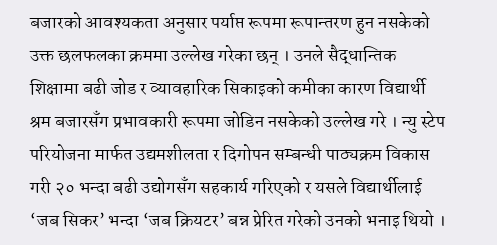बजारको आवश्यकता अनुसार पर्याप्त रूपमा रूपान्तरण हुन नसकेको उक्त छलफलका क्रममा उल्लेख गरेका छन् । उनले सैद्धान्तिक शिक्षामा बढी जोड र व्यावहारिक सिकाइको कमीका कारण विद्यार्थी श्रम बजारसँग प्रभावकारी रूपमा जोडिन नसकेको उल्लेख गरे । न्यु स्टेप परियोजना मार्फत उद्यमशीलता र दिगोपन सम्बन्धी पाठ्यक्रम विकास गरी २० भन्दा बढी उद्योगसँग सहकार्य गरिएको र यसले विद्यार्थीलाई ‘जब सिकर’ भन्दा ‘जब क्रियटर’ बन्न प्रेरित गरेको उनको भनाइ थियो ।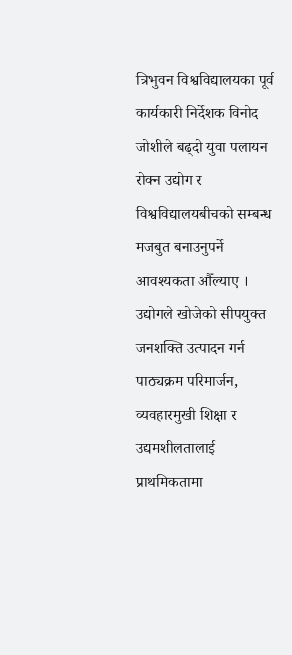त्रिभुवन विश्वविद्यालयका पूर्व कार्यकारी निर्देशक विनोद जोशीले बढ्दो युवा पलायन रोक्न उद्योग र विश्वविद्यालयबीचको सम्बन्ध मजबुत बनाउनुपर्ने आवश्यकता औँल्याए । उद्योगले खोजेको सीपयुक्त जनशक्ति उत्पादन गर्न पाठ्यक्रम परिमार्जन, व्यवहारमुखी शिक्षा र उद्यमशीलतालाई प्राथमिकतामा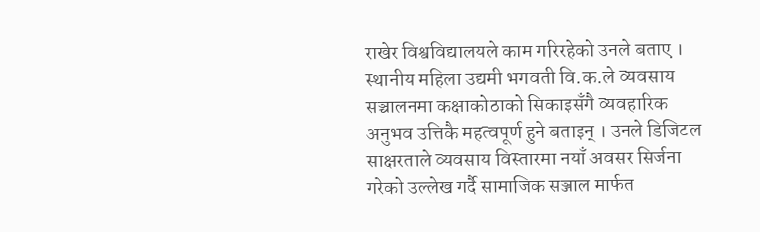राखेर विश्वविद्यालयले काम गरिरहेको उनले बताए ।
स्थानीय महिला उद्यमी भगवती वि.क.ले व्यवसाय सञ्चालनमा कक्षाकोठाको सिकाइसँगै व्यवहारिक अनुभव उत्तिकै महत्वपूर्ण हुने बताइन् । उनले डिजिटल साक्षरताले व्यवसाय विस्तारमा नयाँ अवसर सिर्जना गरेको उल्लेख गर्दै सामाजिक सञ्जाल मार्फत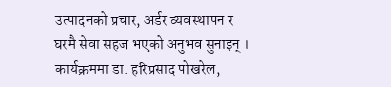उत्पादनको प्रचार, अर्डर व्यवस्थापन र घरमै सेवा सहज भएको अनुभव सुनाइन् ।
कार्यक्रममा डा. हरिप्रसाद पोखरेल,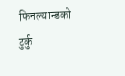फिनल्यान्डको टुर्कु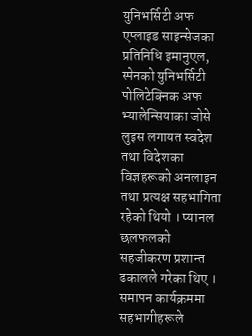युनिभर्सिटी अफ एप्लाइड साइन्सेजका प्रतिनिधि इमानुएल, स्पेनको युनिभर्सिटी पोलिटेक्निक अफ भ्यालेन्सियाका जोसे लुइस लगायत स्वदेश तथा विदेशका विज्ञहरूको अनलाइन तथा प्रत्यक्ष सहभागिता रहेको थियो । प्यानल छलफलको सहजीकरण प्रशान्त ढकालले गरेका थिए ।
समापन कार्यक्रममा सहभागीहरूले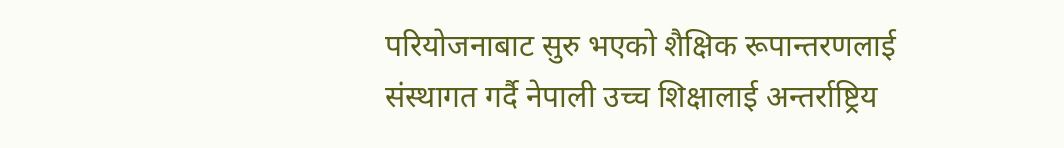परियोजनाबाट सुरु भएको शैक्षिक रूपान्तरणलाई संस्थागत गर्दै नेपाली उच्च शिक्षालाई अन्तर्राष्ट्रिय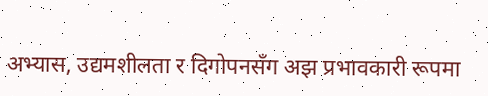अभ्यास, उद्यमशीलता र दिगोपनसँग अझ प्रभावकारी रूपमा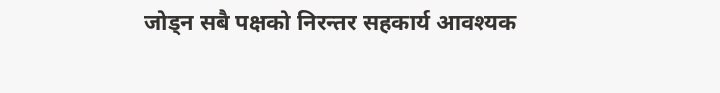जोड्न सबै पक्षको निरन्तर सहकार्य आवश्यक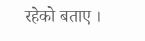रहेको बताए ।